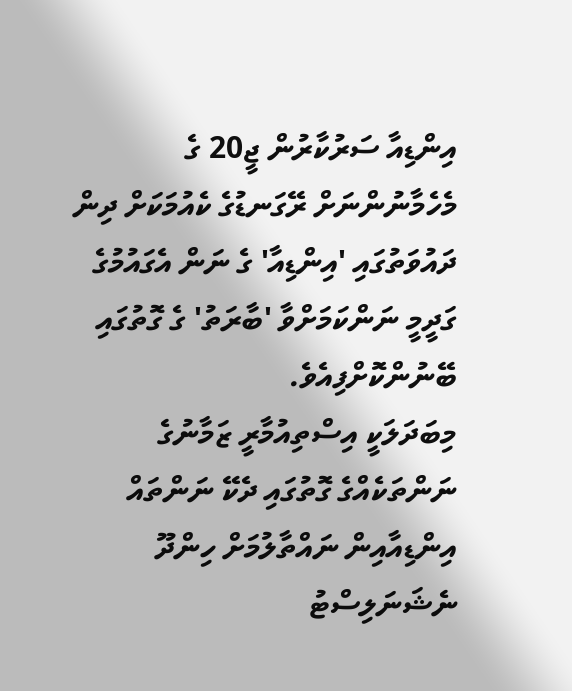އިންޑިއާ ސަރުކާރުން ޖީ20 ގެ މެހެމާނުންނަށް ރޭގަނޑުގެ ކެއުމަކަށް ދިން ދައުވަތުގައި 'އިންޑިއާ' ގެ ނަން އެގައުމުގެ ގަދީމީ ނަންކަމަށްވާ 'ބާރަތު' ގެ ގޮތުގައި ބޭނުންކޮށްފިއެވެ.
މިބަދަލަކީ އިސްތިއުމާރީ ޒަމާނުގެ ނަންތަކެއްގެ ގޮތުގައި ދެކޭ ނަންތައް އިންޑިއާއިން ނައްތާލުމަށް ހިންދޫ ނެޝަނަލިސްޓު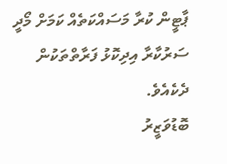ޕާޓީން ކުރާ މަސައްކަތެއް ކަމަށް މޯދީ ސަރުކާރާ އިދިކޮޅު ފަރާތްތަކުން ދެކެއެވެ.
ބޮޑުވަޒީރު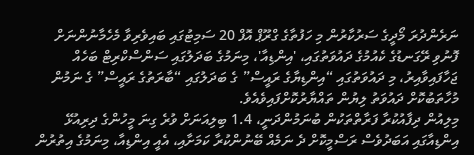ނަރެންދުރަ މޯދީގެ ސަރުކާރުން މި ހަފުތާގެ ގްރޫޕް އޮފް 20 ސަމިޓުގައި ބައިވެރިވާ މެހެމާނުންނަށް ފޮނުވި ރޭގަނޑުގެ ކެއުމުގެ ދައުވަތުގައި، 'އިންޑިއާ'، މިނަމުގެ ބަދަލުގައި ސަންސްކްރިޓް ބަހެއް ޖަހާފައިވާއިރު، މި ދައުވަތުގައި “އިންޑިޔާގެ ރައީސް” ގެ ބަދަލުގައި “ބާރަތުގެ ރައީސް” ގެ ނަމުން މުހާތަބުކޮށް ދައުވަތު ލިޔުން ތައްޔާރުކޮށްފައިވެއެވެ.
މިލިއުން ދިފާއުކުރާ ފަރާތްތަކުން ބުނަމުންދަނީ، 1.4 ބިލިއަނަށް ވުރެ ގިނަ މީހުންގެ ދިރިއުޅޭ އިންޑިއާގައި އަބަދުވެސް ރަސްމީކޮށް ދެ ނަމެއް ބޭނުންކުރާ ކަމަށާއި، އެއީ އިންޑިއާ، މިނަމުގެ އިތުރުން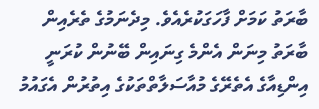ބާރަތު ކަމަށް ފާހަގަކުރެއެވެ. މިދެނަމުގެ ތެރެއިން ބާރަތު މިނަން އެންމެ ގިނައިން ބޭނުން ކުރަނީ އިންޑިއާގެ އެތެރޭގެ މުއާސަލާތްތަކުގެ އިތުރުން އެގައުމު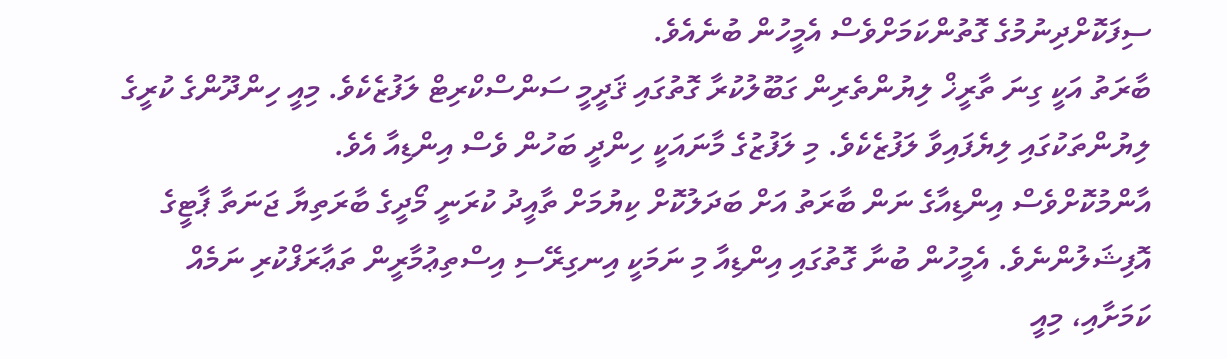ސިފަކޮށްދިނުމުގެ ގޮތުންކަމަށްވެސް އެމީހުން ބުނެއެވެ.
ބާރަތު އަކީ ގިނަ ތާރީޚް ލިޔުންތެރިން ގަބޫލުކުރާ ގޮތުގައި ޤަދީމީ ސަންސްކްރިޓް ލަފުޒެކެވެ. މިއީ ހިންދޫންގެ ކުރީގެ ލިޔުންތަކުގައި ލިޔެފައިވާ ލަފުޒެކެވެ. މި ލަފުޒުގެ މާނައަކީ ހިންދީ ބަހުން ވެސް އިންޑިއާ އެވެ.
އާންމުކޮށްވެސް އިންޑިއާގެ ނަން ބާރަތު އަށް ބަދަލުކޮށް ކިޔުމަށް ތާއީދު ކުރަނީ މޯދީގެ ބާރަތިޔާ ޖަނަތާ ޕާޓީގެ އޮފިޝަލުންނެވެ. އެމީހުން ބުނާ ގޮތުގައި އިންޑިއާ މި ނަމަކީ އިނގިރޭސި އިސްތިޢުމާރީން ތަޢާރަފްކުރި ނަމެއް ކަމަށާއި، މިއީ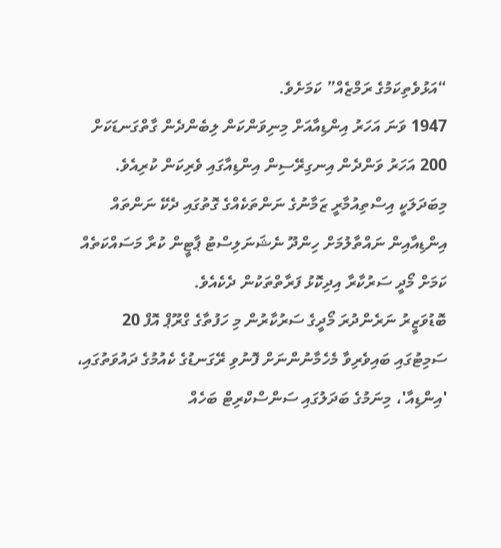“އަޅުވެތިކަމުގެ ރަމްޒެއް” ކަމަށެވެ.
1947 ވަނަ އަހަރު އިންޑިއާއަށް މިނިވަންކަން ލިބެންދެން ގާތްގަނޑަކަށް 200 އަހަރު ވަންދެން އިނގިރޭސިން އިންޑިއާގައި ވެރިކަން ކުރިއެވެ.
މިބަދަލަކީ އިސްތިއުމާރީ ޒަމާނުގެ ނަންތަކެއްގެ ގޮތުގައި ދެކޭ ނަންތައް އިންޑިއާއިން ނައްތާލުމަށް ހިންދޫ ނެޝަނަލިސްޓު ޕާޓީން ކުރާ މަސައްކަތެއް ކަމަށް މޯދީ ސަރުކާރާ އިދިކޮޅު ފަރާތްތަކުން ދެކެއެވެ.
ބޮޑުވަޒީރު ނަރެންދުރަ މޯދީގެ ސަރުކާރުން މި ހަފުތާގެ ގްރޫޕް އޮފް 20 ސަމިޓުގައި ބައިވެރިވާ މެހެމާނުންނަށް ފޮނުވި ރޭގަނޑުގެ ކެއުމުގެ ދައުވަތުގައި، 'އިންޑިއާ'، މިނަމުގެ ބަދަލުގައި ސަންސްކްރިޓް ބަހެއް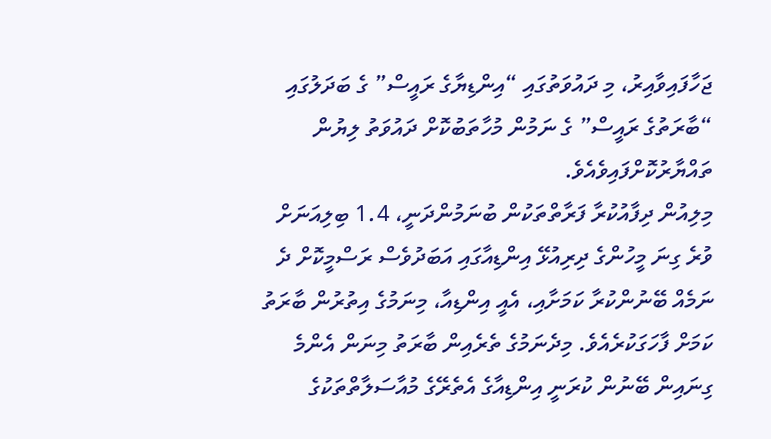ޖަހާފައިވާއިރު، މި ދައުވަތުގައި “އިންޑިޔާގެ ރައީސް” ގެ ބަދަލުގައި “ބާރަތުގެ ރައީސް” ގެ ނަމުން މުހާތަބުކޮށް ދައުވަތު ލިޔުން ތައްޔާރުކޮށްފައިވެއެވެ.
މިލިއުން ދިފާއުކުރާ ފަރާތްތަކުން ބުނަމުންދަނީ، 1.4 ބިލިއަނަށް ވުރެ ގިނަ މީހުންގެ ދިރިއުޅޭ އިންޑިއާގައި އަބަދުވެސް ރަސްމީކޮށް ދެ ނަމެއް ބޭނުންކުރާ ކަމަށާއި، އެއީ އިންޑިއާ، މިނަމުގެ އިތުރުން ބާރަތު ކަމަށް ފާހަގަކުރެއެވެ. މިދެނަމުގެ ތެރެއިން ބާރަތު މިނަން އެންމެ ގިނައިން ބޭނުން ކުރަނީ އިންޑިއާގެ އެތެރޭގެ މުއާސަލާތްތަކުގެ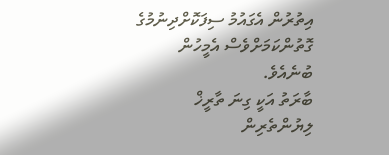އިތުރުން އެގައުމު ސިފަކޮށްދިނުމުގެ ގޮތުންކަމަށްވެސް އެމީހުން ބުނެއެވެ.
ބާރަތު އަކީ ގިނަ ތާރީޚް ލިޔުންތެރިން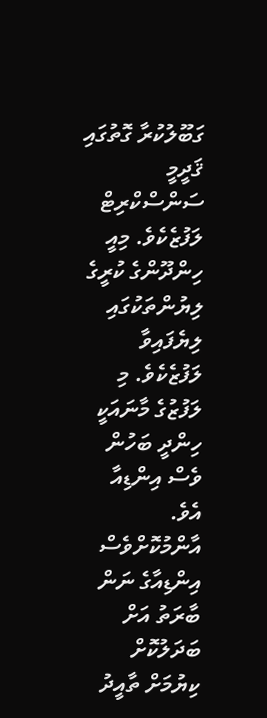ގަބޫލުކުރާ ގޮތުގައި ޤަދީމީ ސަންސްކްރިޓް ލަފުޒެކެވެ. މިއީ ހިންދޫންގެ ކުރީގެ ލިޔުންތަކުގައި ލިޔެފައިވާ ލަފުޒެކެވެ. މި ލަފުޒުގެ މާނައަކީ ހިންދީ ބަހުން ވެސް އިންޑިއާ އެވެ.
އާންމުކޮށްވެސް އިންޑިއާގެ ނަން ބާރަތު އަށް ބަދަލުކޮށް ކިޔުމަށް ތާއީދު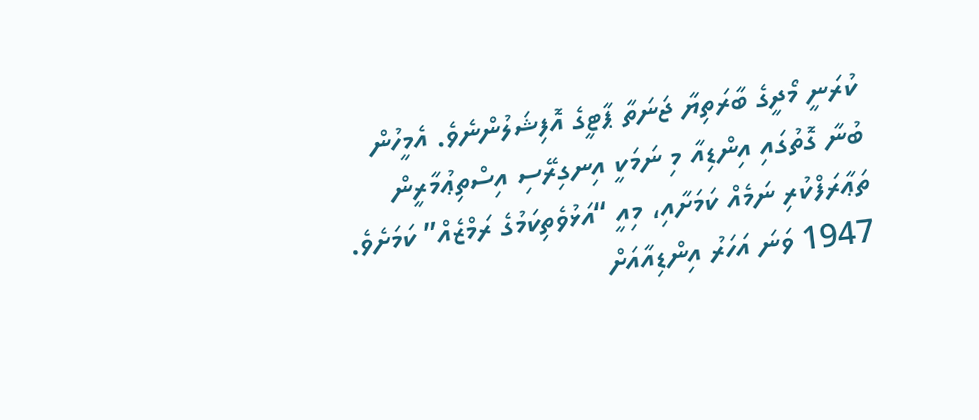ކުރަނީ މޯދީގެ ބާރަތިޔާ ޖަނަތާ ޕާޓީގެ އޮފިޝަލުންނެވެ. އެމީހުން ބުނާ ގޮތުގައި އިންޑިއާ މި ނަމަކީ އިނގިރޭސި އިސްތިޢުމާރީން ތަޢާރަފްކުރި ނަމެއް ކަމަށާއި، މިއީ “އަޅުވެތިކަމުގެ ރަމްޒެއް” ކަމަށެވެ.
1947 ވަނަ އަހަރު އިންޑިއާއަށް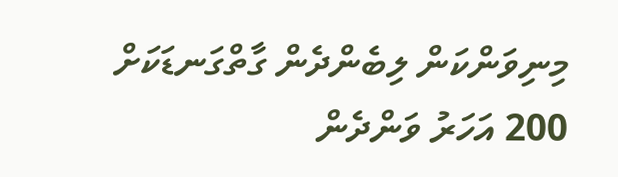މިނިވަންކަން ލިބެންދެން ގާތްގަނޑަކަށް 200 އަހަރު ވަންދެން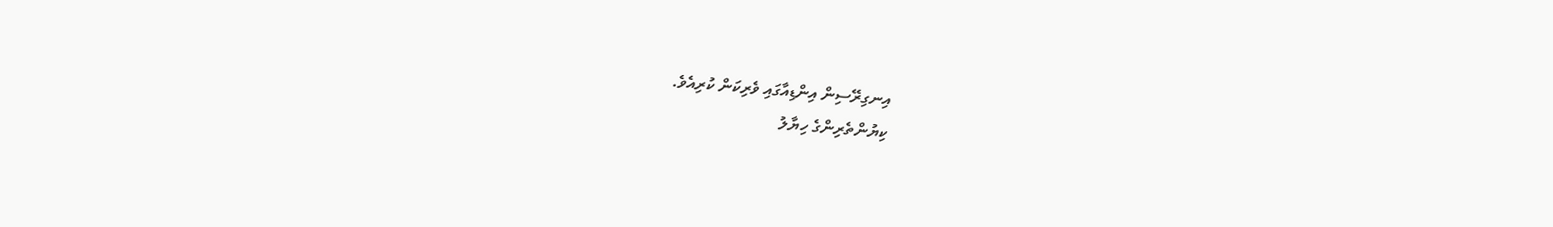އިނގިރޭސިން އިންޑިއާގައި ވެރިކަން ކުރިއެވެ.
ކިޔުންތެރިންގެ ހިޔާލު